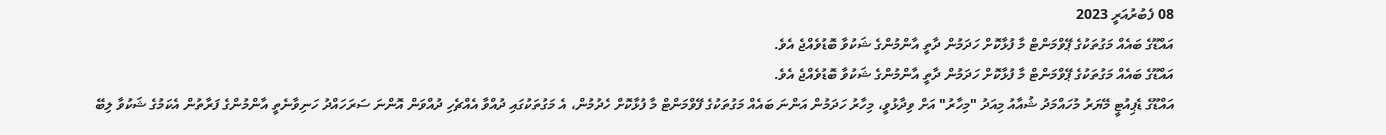08 ފެބުރުއަރީ 2023
އައްޑޫގެ ބައެއް މަގުތަކުގެ ޕޭވްމަންޓް މާ ފުޅާކޮށް ހަދަމުން ދާތީ އާންމުންގެ ޝަކުވާ ބޮޑުވެއްޖެ އެވެ.
އައްޑޫގެ ބައެއް މަގުތަކުގެ ޕޭވްމަންޓް މާ ފުޅާކޮށް ހަދަމުން ދާތީ އާންމުންގެ ޝަކުވާ ބޮޑުވެއްޖެ އެވެ.
އައްޑޫގެ ޑެޕިއުޓީ މޭޔަރު މުހައްމަދު ޝުއާއު މިއަދު "މިހާރު" އަށް ވިދާޅުވީ، މިހާރު ހަދަމުން އަންނަ ބައެއް މަގުތަކުގެ ފޭވްމަންޓް މާ ފުޅާކޮށް ހެދުމުން، އެ މަގުތަކުގައި ދުއްވާ އެއްޗެހި ދުއްވަން އޮންނަ ސަރަހައްދު ހަނިވާނެތީ އާންމުންގެ ފަރާތުން އެކަމުގެ ޝަކުވާ ލިބޭ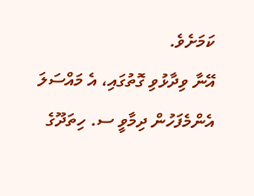ކަމަށެވެ.
އޭނާ ވިދާޅުވި ގޮތުގައި، އެ މައްސަލަ އެންމެފަހުން ދިމާވީ ސ. ހިތަދޫގެ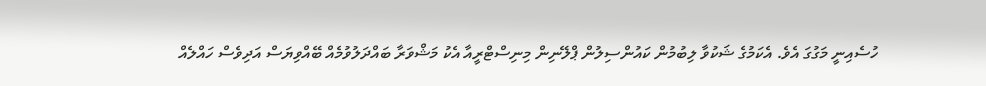ހުސެއިނީ މަގުގަ އެވެ. އެކަމުގެ ޝަކުވާ ލިބުމުން ކައުންސިލުން ޕްލޭނިން މިނިސްޓްރީއާ އެކު މަޝްވަރާ ބައްދަލުވުމެއް ބޭއްވިޔަސް އަދިވެސް ހައްލެއް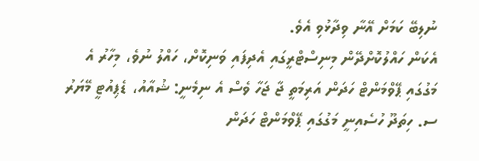ނުލިބޭ ކަމަށް އޭނާ ވިދާޅުވި އެވެ.
އެކަން ހައްލުކޮށްދޭން މިނިސްޓްރީގައި އެދިފައި ވަނިކޮށް، ހައްލު ނުވެ، މިހާރު އެ މަގުގައި ޕޭވްމަންޓް ހަދަން އަރިމަތީ ޖާ ޖަހާ ވެސް އެ ނިމެނީ: ޝުއާއު، ޑެޕިއުޓީ މޭޔަރު
ސ. ހިތަދޫ ހުސެއިނީ މަގުގައި ޕޭވްމަންޓް ހަދަން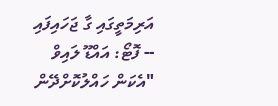އަރިމަތީގައި ގާ ޖަހައިފައި -- ފޮޓޯ: އައްޑޫ ލައިވް
"އެކަން ހައްލުކޮށްދޭން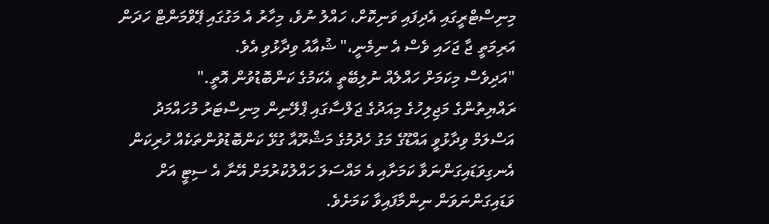މިނިސްޓްރީގައި އެދިފައި ވަނިކޮށް، ހައްލު ނުވެ، މިހާރު އެ މަގުގައި ޕޭވްމަންޓް ހަދަން އަރިމަތީ ޖާ ޖަހައި ވެސް އެ ނިމެނީ،" ޝުއާއު ވިދާޅުވި އެވެ.
"އަދިވެސް މިކަމަށް ހައްލެއް ނުލިބޭތީ އެކަމުގެ ކަންބޮޑުވުން އޮތީ."
ރައްޔިތުންގެ މަޖިލިހުގެ މިއަދުގެ ޖަލްސާގައި ޕްލޭނިން މިނިސްޓަރު މުހައްމަދު އަސްލަމް ވިދާޅުވީ އައްޑޫގެ މަގު ހެދުމުގެ މަޝްރޫއާ ގުޅޭ ކަންބޮޑުވުންތަކެއް ހުރިކަން އެނގިވަޑައިގަންނަވާ ކަމަށާއި އެ މައްސަލަ ހައްލުކުރުމަށް އޭނާ އެ ސިޓީ އަށް ވަޑައިގަންނަވަން ނިންމާފައިވާ ކަމަށެވެ.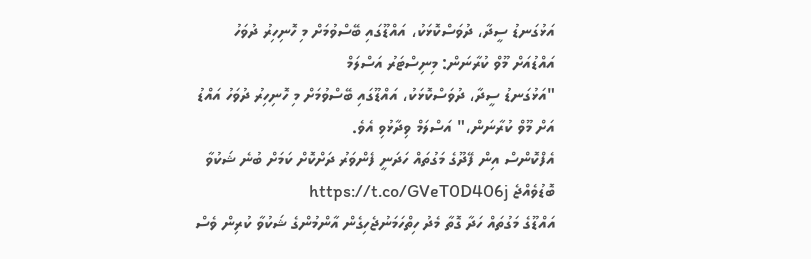އަޅުގަނޑު ސީދާ، ދުވަސްކޮޅަކު، އައްޑޫގައި ބޭސްވުމަށް މި ހޮނިހިރު ދުވަހު އައްޑުއަށް މޫވް ކުރާނަން: މިނިސްޓަރު އަސްލަމް
"އަޅުގަނޑު ސީދާ، ދުވަސްކޮޅަކު، އައްޑޫގައި ބޭސްވުމަށް މި ހޮނިހިރު ދުވަހު އައްޑު އަށް މޫވް ކުރާނަން،" އަސްލަމް ވިދާޅުވި އެވެ.
އެފްކޮންސް އިން ފޭދޫގެ މަގުތައް ހަދަނީ ފެންވަރު ދަށްކޮށް ކަމަށް ބުނެ ޝަކުވާ ބޮޑުވެއްޖެ https://t.co/GVeT0D406j
އައްޑޫގެ މަގުތައް ހަދާ ގޮތާ މެދު ހިތްހަމަނުޖެހިގެން އާންމުންގެ ޝަކުވާ ކުރިން ވެސް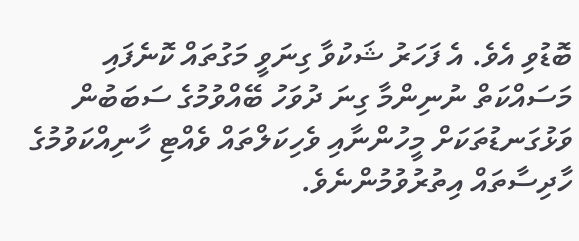ބޮޑުވި އެވެ. އެ ފަހަރު ޝަކުވާ ގިނަވީ މަގުތައް ކޮނެފައި މަސައްކަތް ނުނިންމާ ގިނަ ދުވަހު ބޭއްވުމުގެ ސަބަބުން ވަޅުގަނޑުތަކަށް މީހުންނާއި ވެހިކަލްތައް ވެއްޓި ހާނިއްކަވުމުގެ ހާދިސާތައް އިތުރުވުމުންނެވެ.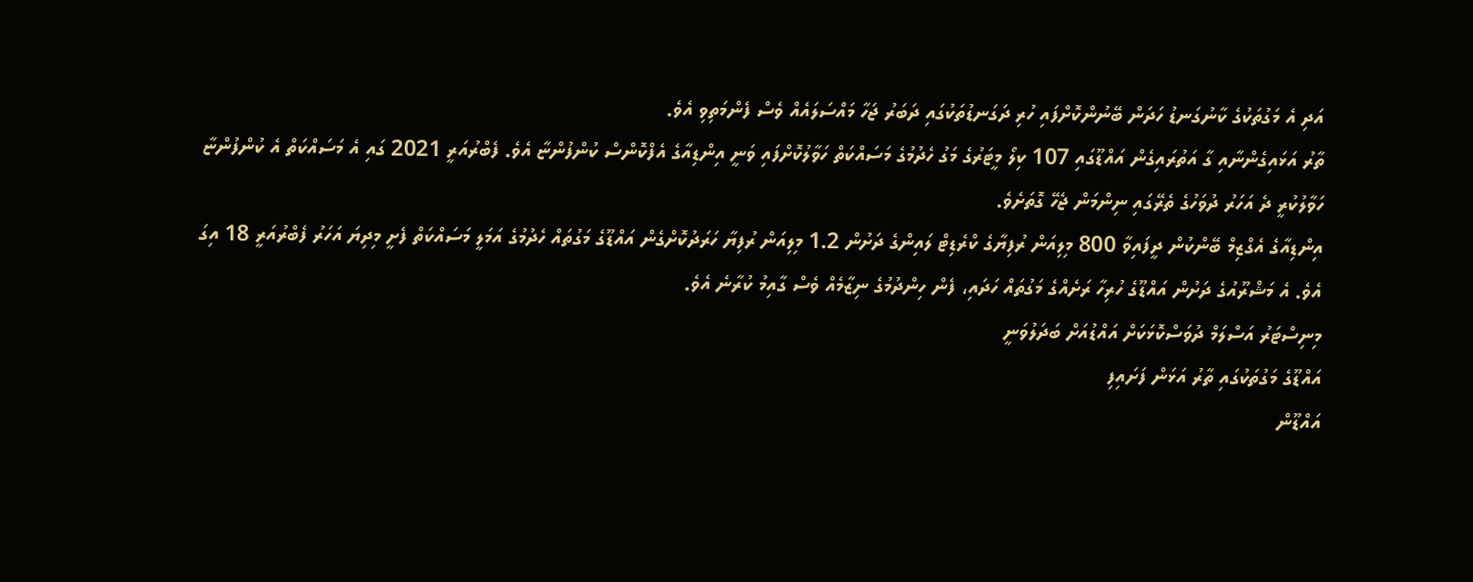އަދި އެ މަގުތަކުގެ ކާނުގަނޑު ހަދަން ބޭނުންކޮށްފައި ހުރި ދަގަނޑުތަކުގައި ދަބަރު ޖަހާ މައްސަލައެއް ވެސް ފެންމަތިވި އެވެ.
ތާރު އަޅައިގެންނާއި ގާ އަތުރައިގެން އައްޑޫގައި 107 ކިލޯ މީޓަރުގެ މަގު ހެދުމުގެ މަސައްކަތް ހަވާލުކޮށްފައި ވަނީ އިންޑިއާގެ އެފްކޮންސް ކުންފުންޏާ އެވެ. ފެބްރުއަރީ 2021 ގައި އެ މަސައްކަތް އެ ކުންފުންޏާ ހަވާލުކުރީ ދެ އަހަރު ދުވަހުގެ ތެރޭގައި ނިންމަން ޖެހޭ ގޮތަށެވެ.
އިންޑިއާގެ އެގްޒިމް ބޭންކުން ދީފައިވާ 800 މިލިއަން ރުފިޔާގެ ކްރެޑިޓް ލައިންގެ ދަށުން 1.2 މިލިއަން ރުފިޔާ ހަރަދުކޮށްގެން އައްޑޫގެ މަގުތައް ހެދުމުގެ އަމަލީ މަސައްކަތް ފެށީ މިދިޔަ އަހަރު ފެބްރުއަރީ 18 އިގަ އެވެ. އެ މަޝްރޫއުގެ ދަށުން އައްޑޫގެ ހުރިހާ ރަށެއްގެ މަގުތައް ހަދައި، ފެން ހިންދުމުގެ ނިޒާމެއް ވެސް ގާއިމު ކުރާނެ އެވެ.
މިނިސްޓަރު އަސްލަމް ދުވަސްކޮޅަކަށް އައްޑުއަށް ބަދަލުވަނީ
އައްޑޫގެ މަގުތަކުގައި ތާރު އަޅަން ފަށައިފި
އައްޑޫން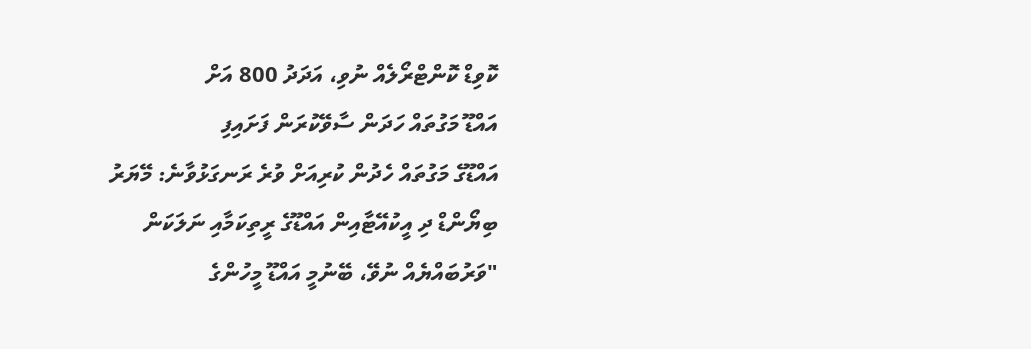ކޮވިޑް ކޮންޓްރޯލެއް ނުވި، އަދަދު 800 އަށް
އައްޑޫ މަގުތައް ހަދަން ސާވޭކުރަން ފަށައިފި
އައްޑޫގެ މަގުތައް ހެދުން ކުރިއަށް ވުރެ ރަނގަޅުވާނެ: މޭޔަރު
ބިޔޯންޑް ދި އީކުއޭޓާއިން އައްޑޫގެ ރީތިކަމާއި ނަލަކަން
"ވަރުބައްޔެއް ނުވޭ، ބޭނުމީ އައްޑޫ މީހުންގެ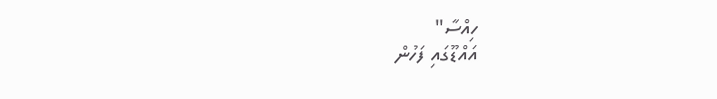ހިއްސާ"
އައްޑޫގައި ފަހުން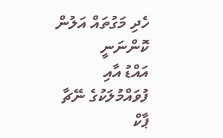ހެދި މަގުތައް އަލުން ކޮންނަނީ
އައްޑު އާއި ފުވައްމުލަކުގެ ނޭޗާ ޕާކް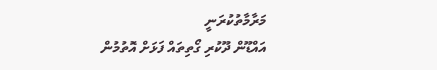މަރާމާތުކުރަނީ
އައްޑޫން ދޫކުރި ގޯތިތައް ފަޅަށް އޮތުމުން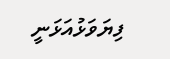ފިޔަވަޅުއަޅަނީ